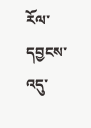རོལ་དབྱངས་འདུ་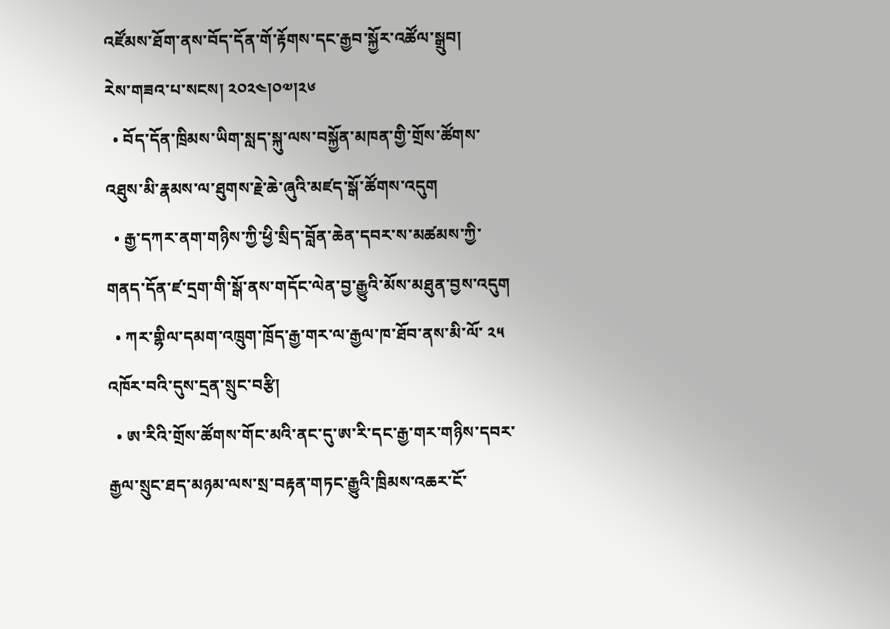འཛོམས་ཐོག་ནས་བོད་དོན་གོ་རྟོགས་དང་རྒྱབ་སྐྱོར་འཚོལ་སྒྲུབ།
རེས་གཟའ་པ་སངས། ༢༠༢༤།༠༧།༢༦
  • བོད་དོན་ཁྲིམས་ཡིག་སླད་སྐུ་ལས་བསྐྱོན་མཁན་གྱི་གྲོས་ཚོགས་འཐུས་མི་རྣམས་ལ་ཐུགས་རྗེ་ཆེ་ཞུའི་མཛད་སྒོ་ཚོགས་འདུག
  • རྒྱ་དཀར་ནག་གཉིས་ཀྱི་ཕྱི་སྲིད་བློན་ཆེན་དབར་ས་མཚམས་ཀྱི་གནད་དོན་ཛ་དྲག་གི་སྒོ་ནས་གདོང་ལེན་བྱ་རྒྱུའི་མོས་མཐུན་བྱས་འདུག
  • ཀར་གྷིལ་དམག་འཁྲུག་ཁྲོད་རྒྱ་གར་ལ་རྒྱལ་ཁ་ཐོབ་ནས་མི་ལོ་ ༢༥ འཁོར་བའི་དུས་དྲན་སྲུང་བརྩི།
  • ཨ་རིའི་གྲོས་ཚོགས་གོང་མའི་ནང་དུ་ཨ་རི་དང་རྒྱ་གར་གཉིས་དབར་རྒྱལ་སྲུང་ཐད་མཉམ་ལས་སྲ་བརྟན་གཏང་རྒྱུའི་ཁྲིམས་འཆར་ངོ་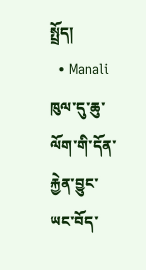སྤྲོད།
  • Manali ཁུལ་དུ་ཆུ་ལོག་གི་དོན་རྐྱེན་བྱུང་ཡང་བོད་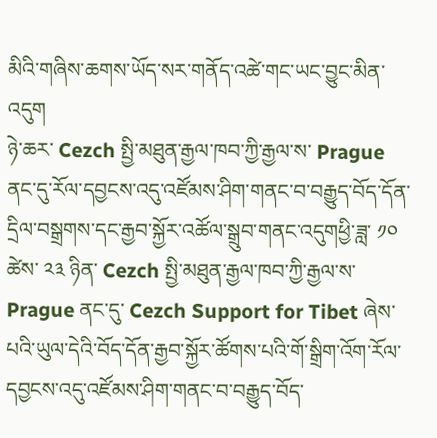མིའི་གཞིས་ཆགས་ཡོད་སར་གནོད་འཚེ་གང་ཡང་བྱུང་མིན་འདུག
ཉེ་ཆར་ Cezch སྤྱི་མཐུན་རྒྱལ་ཁབ་ཀྱི་རྒྱལ་ས་ Prague ནང་དུ་རོལ་དབྱངས་འདུ་འཛོམས་ཤིག་གནང་བ་བརྒྱུད་བོད་དོན་དྲིལ་བསྒྲགས་དང་རྒྱབ་སྐྱོར་འཚོལ་སྒྲུབ་གནང་འདུགཕྱི་ཟླ་ ༡༠ ཚེས་ ༢༣ ཉིན་ Cezch སྤྱི་མཐུན་རྒྱལ་ཁབ་ཀྱི་རྒྱལ་ས་ Prague ནང་དུ་ Cezch Support for Tibet ཞེས་པའི་ཡུལ་དེའི་བོད་དོན་རྒྱབ་སྐྱོར་ཚོགས་པའི་གོ་སྒྲིག་འོག་རོལ་དབྱངས་འདུ་འཛོམས་ཤིག་གནང་བ་བརྒྱུད་བོད་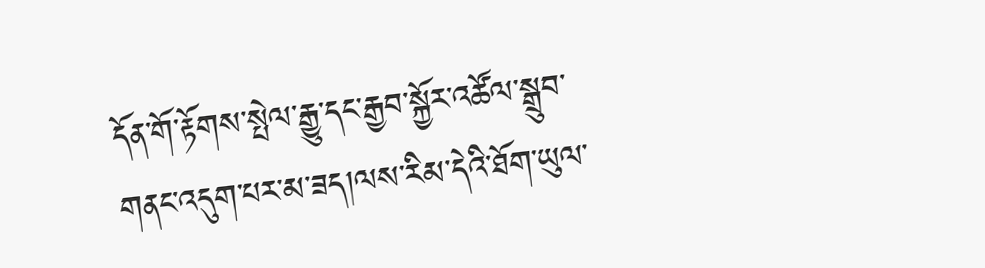དོན་གོ་རྟོགས་སྤེལ་རྒྱུ་དང་རྒྱབ་སྐྱོར་འཚོལ་སྒྲུབ་གནང་འདུག་པར་མ་ཟད།ལས་རིམ་དེའི་ཐོག་ཡུལ་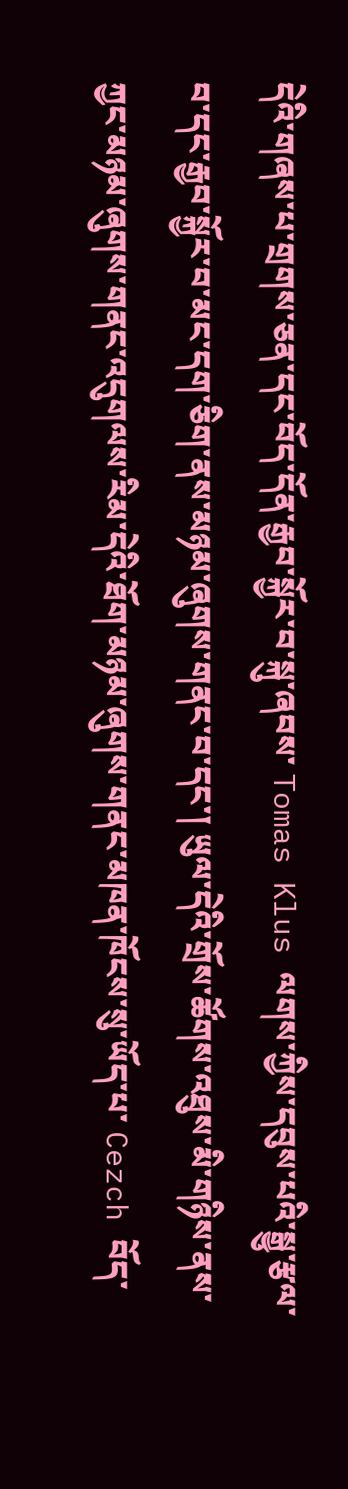དེའི་གཞས་པ་གྲགས་ཅན་དང་བོད་དོན་རྒྱབ་སྐྱོར་བ་སྐུ་ཞབས་ Tomas Klus ལགས་ཀྱིས་དབུས་པའི་སྒྱུ་རྩལ་བ་དང་རྒྱབ་སྐྱོར་བ་མང་དག་ཅིག་ནས་མཉམ་ཞུགས་གནང་བ་དང་། ཡུལ་དེའི་གྲོས་ཚོགས་འཐུས་མི་གཉིས་ནས་ཀྱང་མཉམ་ཞུགས་གནང་འདུགལས་རིམ་དེའི་ཐོག་མཉམ་ཞུགས་གནང་མཁན་ཁོངས་སུ་ཡོད་པ་ Cezch བོད་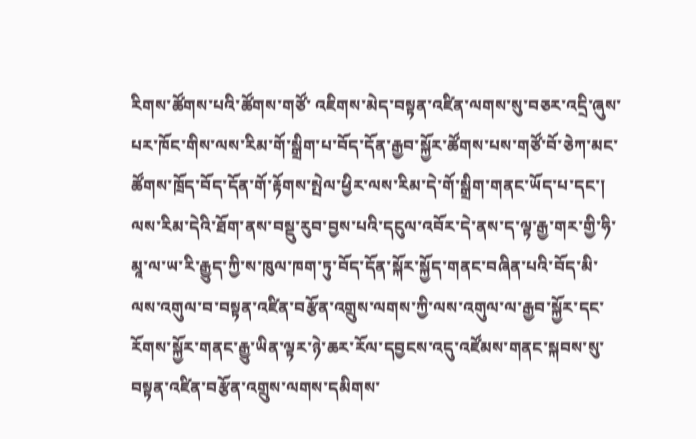རིགས་ཚོགས་པའི་ཚོགས་གཙོ་ འཇིགས་མེད་བསྟན་འཛིན་ལགས་སུ་བཅར་འདྲི་ཞུས་པར་ཁོང་གིས་ལས་རིམ་གོ་སྒྲིག་པ་བོད་དོན་རྒྱབ་སྐྱོར་ཚོགས་པས་གཙོ་བོ་ཅེཀ་མང་ཚོགས་ཁྲོད་བོད་དོན་གོ་རྟོགས་སྤེལ་ཕྱིར་ལས་རིམ་དེ་གོ་སྒྲིག་གནང་ཡོད་པ་དང་། ལས་རིམ་དེའི་ཐོག་ནས་བསྡུ་རུབ་བྱས་པའི་དངུལ་འབོར་དེ་ནས་ད་ལྟ་རྒྱ་གར་གྱི་ཧི་མཱ་ལ་ཡ་རི་རྒྱུད་ཀྱི་ས་ཁུལ་ཁག་ཏུ་བོད་དོན་སྐོར་སྐྱོད་གནང་བཞིན་པའི་བོད་མི་ལས་འགུལ་བ་བསྟན་འཛིན་བརྩོན་འགྲུས་ལགས་ཀྱི་ལས་འགུལ་ལ་རྒྱབ་སྐྱོར་དང་རོགས་སྐྱོར་གནང་རྒྱུ་ཡིན་ལྟར་ཉེ་ཆར་རོལ་དབྱངས་འདུ་འཛོམས་གནང་སྐབས་སུ་བསྟན་འཛིན་བརྩོན་འགྲུས་ལགས་དམིགས་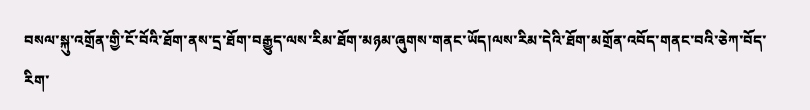བསལ་སྐུ་འགྲོན་གྱི་ངོ་བོའི་ཐོག་ནས་དྲ་ཐོག་བརྒྱུད་ལས་རིམ་ཐོག་མཉམ་ཞུགས་གནང་ཡོད།ལས་རིམ་དེའི་ཐོག་མགྲོན་འབོད་གནང་བའི་ཅེཀ་བོད་རིག་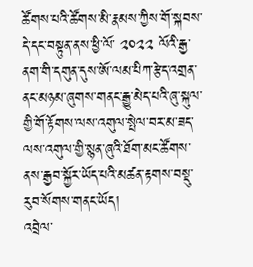ཚོགས་པའི་ཚོགས་མི་རྣམས་ཀྱིས་གོ་སྐབས་དེ་དང་བསྟུན་ནས་ཕྱི་ལོ་ ༢༠༢༢ ལོའི་རྒྱ་ནག་གི་དགུན་དུས་ཨོ་ལམ་པིཀ་རྩེད་འགྲན་ནང་མཉམ་ཞུགས་གནང་རྒྱུ་མེད་པའི་ཞུ་སྐུལ་གྱི་གོ་རྟོགས་ལས་འགུལ་སྤེལ་བར་མ་ཟད་ལས་འགུལ་གྱི་སྙན་ཞུའི་ཐོག་མང་ཚོགས་ནས་རྒྱབ་སྐྱོར་ཡོད་པའི་མཚན་རྟགས་བསྡུ་རུབ་སོགས་གནང་ཡོད།
འབྲེལ་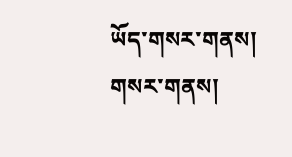ཡོད་གསར་གནས།
གསར་གནས།